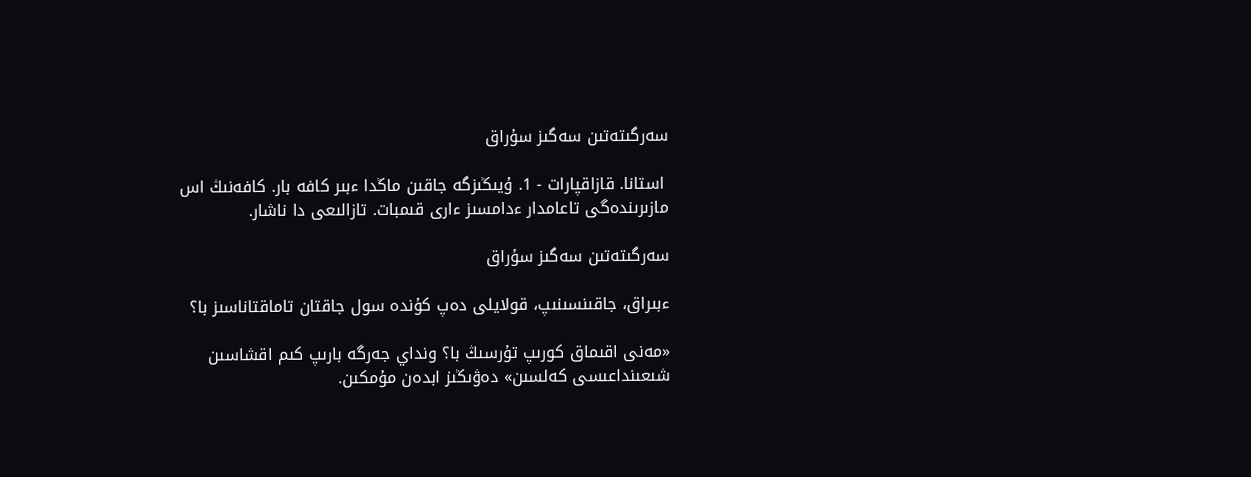سەرگىتەتىن سەگىز سۇراق

 استانا. قازاقپارات - 1. ۇيىڭىزگە جاقىن ماڭدا ءبىر كافە بار. كافەنىڭ اس مازىرىندەگى تاعامدار ءدامسىز ءارى قىمبات. تازالىعى دا ناشار.

سەرگىتەتىن سەگىز سۇراق

ءبىراق، جاقىنسىنىپ، قولايلى دەپ كۇندە سول جاقتان تاماقتاناسىز با؟

«مەنى اقىماق كورىپ تۇرسىڭ با؟ ونداي جەرگە بارىپ كىم اقشاسىن شىعىنداعىسى كەلسىن» دەۋىڭىز ابدەن مۇمكىن.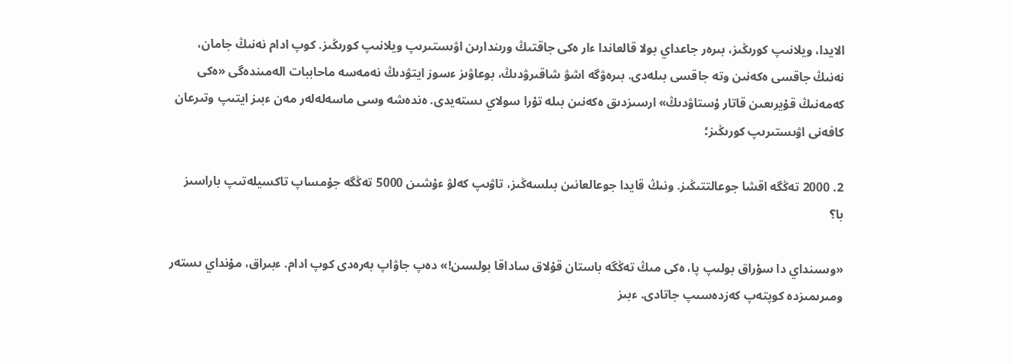الايدا، ويلانىپ كورىڭىز، بىرەر جاعداي بولا قالعاندا ءار ەكى جاقتىڭ ورىندارىن اۋىستىرىپ ويلانىپ كورىڭىز. كوپ ادام نەنىڭ جامان، نەنىڭ جاقسى ەكەنىن وتە جاقسى بىلەدى. بىرەۋگە اشۋ شاقىرۋدىڭ، بوعاۋىز ءسوز ايتۋدىڭ نەمەسە ماحاببات الەمىندەگى «ەكى كەمەنىڭ قۇيرىعىن قاتار ۇستاۋدىڭ» ارسىزدىق ەكەنىن بىلە تۇرا سولاي ىستەيدى. ەندەشە وسى ماسەلەلەر مەن ءبىز ايتىپ وتىرعان كافەنى اۋىستىرىپ كورىڭىز؛

2. 2000 تەڭگە اقشا جوعالتتىڭىز. ونىڭ قايدا جوعالعانىن بىلسەڭىز، تاۋىپ كەلۋ ءۇشىن 5000 تەڭگە جۇمساپ تاكسيلەتىپ باراسىز با؟

«وسىنداي دا سۇراق بولىپ پا، ەكى مىڭ تەڭگە باستان قۇلاق ساداقا بولسىن!» دەپ جاۋاپ بەرەدى كوپ ادام. ءبىراق، مۇنداي ىستەر ومىرىمىزدە كوپتەپ كەزدەسىپ جاتادى. ءبىز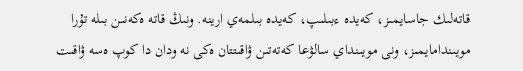قاتەلىك جاسايمىز، كەيدە ءبىلىپ، كەيدە بىلمەي ارينە. ونىڭ قاتە ەكەنىن بىلە تۇرا مويىندامايمىز، ونى مويىنداي سالۋعا كەتەتىن ۋاقىتتان ەكى نە ودان دا كوپ ەسە ۋاقىت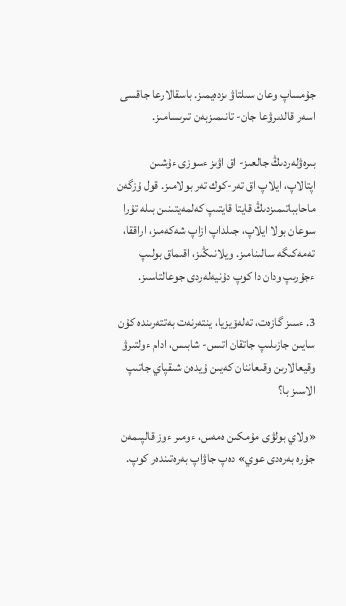جۇمساپ وعان سىلتاۋ ىزدەيمىز. باسقالارعا جاقسى اسەر قالدىرۋعا جان- تانىمىزبەن تىرىسامىز.

بىرەۋلەردىڭ جالعىز- اق اۋىز ءسوزى ءۇشىن اپتالاپ، ايلاپ اق تەر-كوك تەر بولامىز. قول ۇزگەن ماحابباتىمىزدىڭ قايتا قايتىپ كەلمەيتىنىن بىلە تۇرا سوعان بولا ايلاپ، جىلداپ ازاپ شەكەمىز، اراققا، تەمەكىگە سالىنامىز. ويلانىڭىز، اقىماق بولىپ ءجۇرىپ ودان دا كوپ دۇنيەلەردى جوعالتاسىز.

3. ءسىز گازەت، تەلەۆيزيا، ينتەرنەت بەتتەرىندە كۇن سايىن جازىلىپ جاتقان اتىس- شابىس، ادام ءولتىرۋ وقيعالارىن وقىعاننان كەيىن ۇيدەن شىقپاي جاتىپ الاسىز با؟

«ولاي بولۋى مۇمكىن ەمەس، ءومىر ءوز قالپىمەن جۇرە بەرەدى عوي» دەپ جاۋاپ بەرەتىندەر كوپ.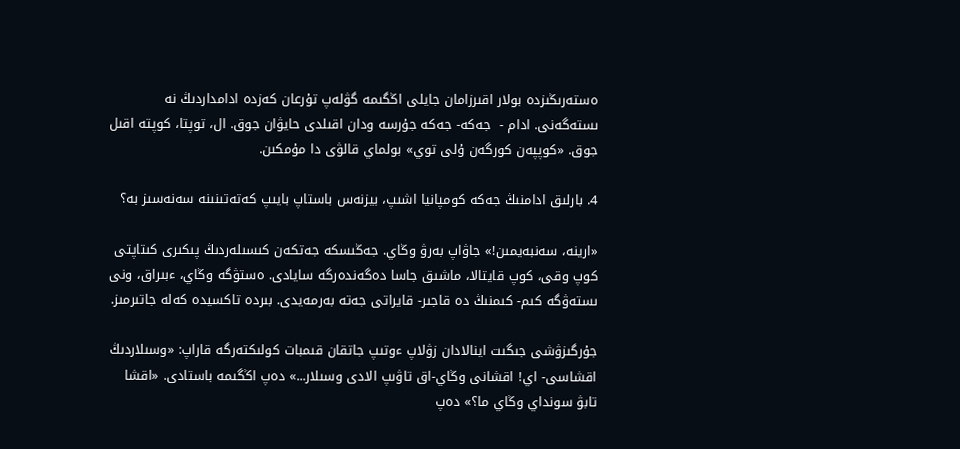ەستەرىڭىزدە بولار اقىرزامان جايلى اڭگىمە گۋلەپ تۇرعان كەزدە ادامداردىڭ نە ىستەگەنى. ادام -  جەكە- جەكە جۇرسە ودان اقىلدى حايۋان جوق. ال، توپتا، كوپتە اقىل جوق. «كوپپەن كورگەن ۇلى توي» بولماي قالۋى دا مۇمكىن.

4. بارلىق ادامنىڭ جەكە كومپانيا اشىپ، بيزنەس باستاپ بايىپ كەتەتىنىنە سەنەسىز بە؟

«ارينە، سەنبەيمىن!» جاۋاپ بەرۋ وڭاي. جەڭىسكە جەتكەن كىسىلەردىڭ پىكىرى كىتاپتى كوپ وقى، كوپ قايتالا، ماشىق جاسا دەگەندەرگە سايادى. ەستۋگە وڭاي، ءبىراق، ونى ىستەۋگە كىم- كىمنىڭ دە قاجىر- قايراتى جەتە بەرمەيدى. بىردە تاكسيدە كەلە جاتىرمىز.

جۇرگىزۋشى جىگىت اينالادان زۋلاپ ءوتىپ جاتقان قىمبات كولىكتەرگە قاراپ: «وسىلاردىڭ اقشاسى- اي! اقشانى وڭاي-اق تاۋىپ الادى وسىلار...» دەپ اڭگىمە باستادى. «اقشا تابۋ سونداي وڭاي ما؟» دەپ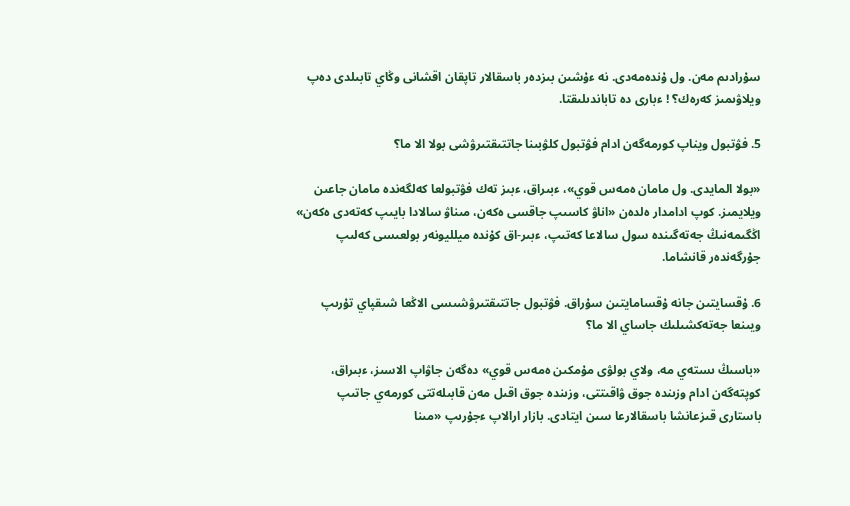سۇرادىم مەن. ول ۇندەمەدى. نە ءۇشىن بىزدەر باسقالار تاپقان اقشانى وڭاي تابىلدى دەپ ويلاۋىمىز كەرەك؟ ! ءبارى دە تاباندىلىقتا.

5. فۋتبول ويناپ كورمەگەن ادام فۋتبول كلۋبىنا جاتتىقتىرۋشى بولا الا ما؟

«بولا المايدى. ول مامان ەمەس قوي»، ءبىراق، ءبىز تەك فۋتبولعا كەلگەندە مامان جاعىن ويلايمىز. كوپ ادامدار ەلدەن «اناۋ كاسىپ جاقسى ەكەن، مىناۋ سالادا بايىپ كەتەدى ەكەن» اڭگىمەنىڭ جەتەگىندە سول سالاعا كەتىپ، ءبىر-اق كۇندە ميلليونەر بولعىسى كەلىپ جۇرگەندەر قانشاما.

6. ۇقسايتىن جانە ۇقسامايتىن سۇراق. فۋتبول جاتتىقتىرۋشىسى الاڭعا شىقپاي تۇرىپ ويىنعا جەتەكشىلىك جاساي الا ما؟

«باسىڭ ىستەي مە، ولاي بولۋى مۇمكىن ەمەس قوي» دەگەن جاۋاپ الاسىز، ءبىراق، كوپتەگەن ادام وزىندە جوق ۋاقىتتى، وزىندە جوق اقىل مەن قابىلەتتى كورمەي جاتىپ باستارى قىزعانشا باسقالارعا سىن ايتادى. بازار ارالاپ ءجۇرىپ «مىنا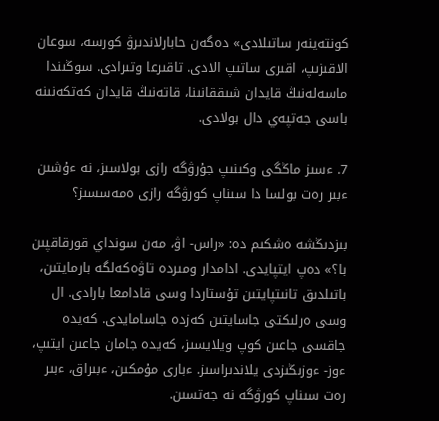كونتەينەر ساتىلادى» دەگەن حابارلاندىرۋ كورسە، سوعان الاقىزىپ، اقىرى ساتىپ الادى. تاقىرعا وتىرادى. سوڭىندا ماسەلەنىڭ قايدان شىققانىنا، قاتەنىڭ قايدان كەتكەنىنە باسى جەتپەي دال بولادى.

7. ءسىز ماڭگى وكىنىپ جۇرۋگە رازى بولاسىز، نە ءۇشىن ءبىر رەت بولسا دا سىناپ كورۋگە رازى ەمەسسىز؟

بىزدىڭشە ەشكىم دە: «راس- اۋ، مەن سونداي قورقاقپىن با؟» دەپ ايتپايدى. ادامدار ومىردە تاۋەكەلگە بارمايتىن، باتىلدىق تانىتپايتىن تۇستاردا وسى قادامعا بارادى. ال وسى ەرلىكتى جاسايتىن كەزدە جاسامايدى. كەيدە جاقسى جاعىن كوپ ويلايسىز، كەيدە جامان جاعىن ايتىپ، ءوز- ءوزىڭىزدى يلاندىراسىز. ءبارى مۇمكىن، ءبىراق، ءبىر رەت سىناپ كورۋگە نە جەتسىن.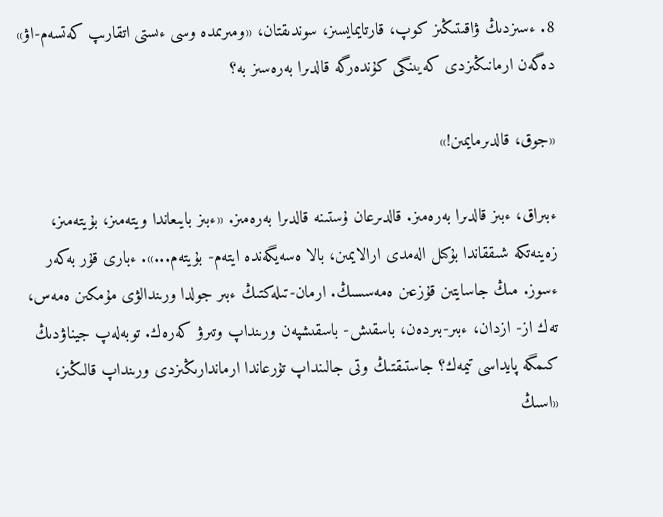8. ءسىزدىڭ ۋاقىتىڭىز كوپ، قارتايمايسىز، سوندىقتان، «ومىرىمدە وسى ءىستى اتقارىپ كەتسەم-اۋ» دەگەن ارمانىڭىزدى كەيىنگى كۇندەرگە قالدىرا بەرەسىز بە؟

«جوق، قالدىرمايمىن!»

ءبىراق، ءبىز قالدىرا بەرەمىز. قالدىرعان ۇستىنە قالدىرا بەرەمىز. «ءبىز بايىعاندا ويتەمىز، بۇيتەمىز، زەينەتكە شىققاندا بۇكىل الەمدى ارالايمىن، بالا ەسەيگەندە ايتەم- بۇيتەم...». ءبارى قۇر بەكەر ءسوز. مىڭ جاسايتىن قۇزعىن ەمەسسىڭ. ارمان-تىلەكتىڭ ءبىر جولدا ورىندالۋى مۇمكىن ەمەس، تەك از- ازدان، ءبىر-بىردەن، باسقىش- باسقىشپەن ورىنداپ وتىرۋ كەرەك. توبەلەپ جيناۋدىڭ كىمگە پايداسى تيمەك؟ جاستىقتىڭ وتى جالىنداپ تۇرعاندا ارماندارىڭىزدى ورىنداپ قالىڭىز، «اسىڭ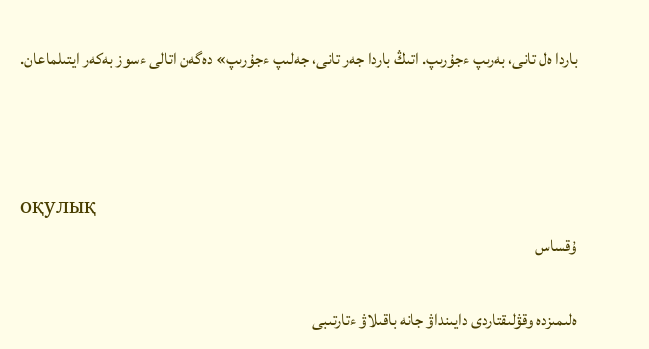باردا ەل تانى، بەرىپ ءجۇرىپ. اتىڭ باردا جەر تانى، جەلىپ ءجۇرىپ» دەگەن اتالى ءسوز بەكەر ايتىلماعان.



оқулық
ۇقساس

ەلىمىزدە وقۋلىقتاردى دايىنداۋ جانە باقىلاۋ ءتارتىبى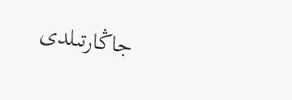جاڭارتىلدى